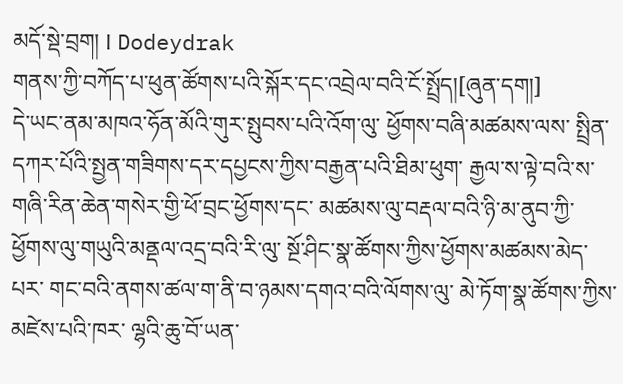མདོ་སྡེ་བྲག། Ι Dodeydrak
གནས་ཀྱི་བཀོད་པ་ཕུན་ཚོགས་པའི་སྐོར་དང་འབྲེལ་བའི་ངོ་སྤྲོད།[ཞུན་དག།]
དེ་ཡང་ནམ་མཁའ་ཧོན་མོའི་གུར་སྤུབས་པའི་འོག་ལུ་ ཕྱོགས་བཞི་མཚམས་ལས་ སྤྲིན་དཀར་པོའི་སྤྱན་གཟིགས་དར་དཔྱངས་ཀྱིས་བརྒྱན་པའི་ཐིམ་ཕུག་ རྒྱལ་ས་ལྟེ་བའི་ས་གཞི་རིན་ཆེན་གསེར་གྱི་ཕོ་བྲང་ཕྱོགས་དང་ མཚམས་ལུ་བརྡལ་བའི་ཉི་མ་ནུབ་ཀྱི་ཕྱོགས་ལུ་གཡུའི་མནྡལ་འདྲ་བའི་རི་ལུ་ སྔོ་ཤིང་སྣ་ཚོགས་ཀྱིས་ཕྱོགས་མཚམས་མེད་པར་ གང་བའི་ནགས་ཚལ་ག་ནི་བ་ཉམས་དགའ་བའི་ལོགས་ལུ་ མེ་ཏོག་སྣ་ཚོགས་ཀྱིས་མཛེས་པའི་ཁར་ ལྷའི་ཆུ་བོ་ཡན་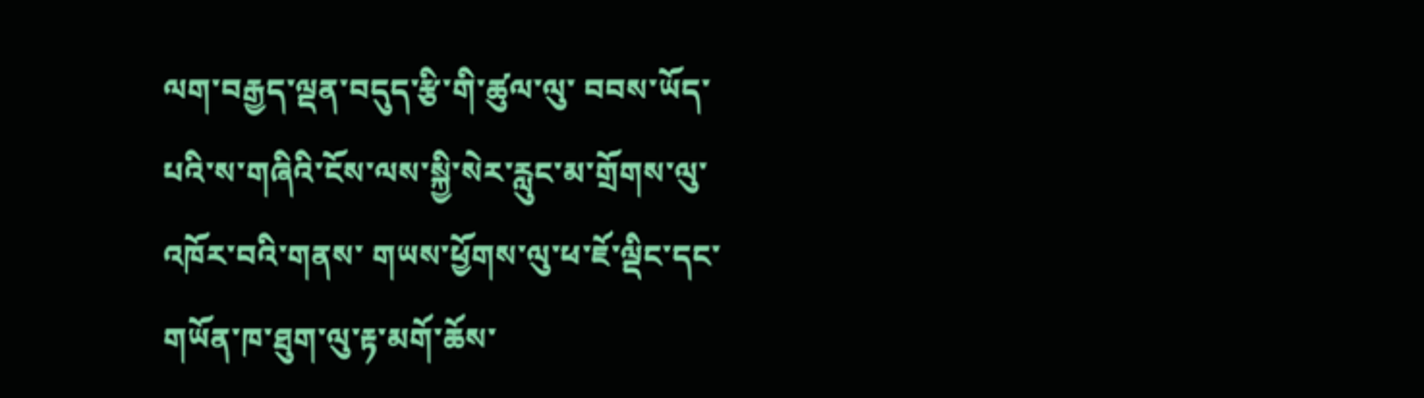ལག་བརྒྱད་ལྡན་བདུད་རྩི་གི་ཚུལ་ལུ་ བབས་ཡོད་པའི་ས་གཞིའི་ངོས་ལས་སྐྱི་སེར་རླུང་མ་གྲོགས་ལུ་འཁོར་བའི་གནས་ གཡས་ཕྱོགས་ལུ་ཕ་ཇོ་ལྡིང་དང་ གཡོན་ཁ་ཐུག་ལུ་རྟ་མགོ་ཆོས་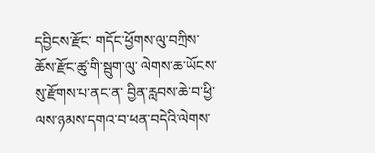དབྱིངས་རྫོང་ གདོང་ཕྱོགས་ལུ་བཀྲིས་ཆོས་རྫོང་ཚུ་གི་སྦུག་ལུ་ ལེགས་ཆ་ཡོངས་སུ་རྫོགས་པ་ནང་ན་ བྱིན་རླབས་ཆེ་བ་ཕྱི་ལས་ཉམས་དགའ་བ་ཕན་བདེའི་ལེགས་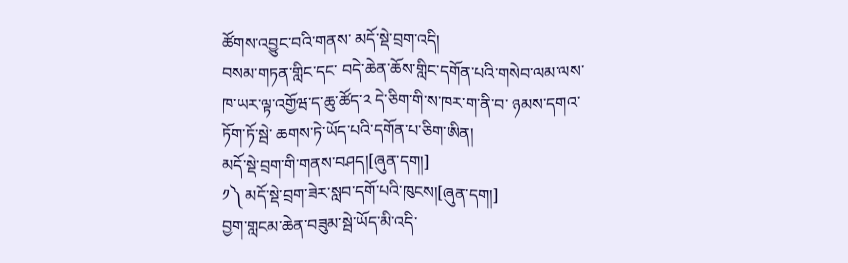ཚོགས་འབྱུང་བའི་གནས་ མདོ་སྡེ་བྲག་འདི།
བསམ་གཏན་གླིང་དང་ བདེ་ཆེན་ཆོས་གླིང་དགོན་པའི་གསེབ་ལམ་ལས་ ཁ་ཡར་ལྟ་འགྱོཝ་ད་ཆུ་ཚོད་༢ དེ་ཅིག་གི་ས་ཁར་ག་ནི་བ་ ཉམས་དགའ་ཏོག་ཏོ་སྦེ་ ཆགས་ཏེ་ཡོད་པའི་དགོན་པ་ཅིག་ཨིན།
མདོ་སྡེ་བྲག་གི་གནས་བཤད།[ཞུན་དག།]
༡༽ མདོ་སྡེ་བྲག་ཟེར་སླབ་དགོ་པའི་ཁུངས།[ཞུན་དག།]
བྱག་གླངམ་ཆེན་བཟུམ་སྦེ་ཡོད་མི་འདི་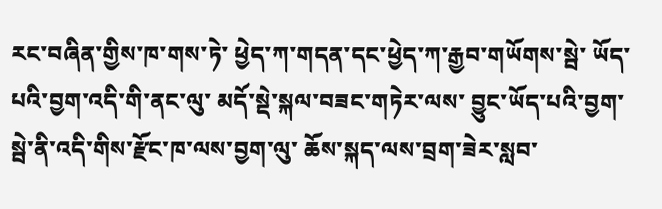རང་བཞིན་གྱིས་ཁ་གས་ཏེ་ ཕྱེད་ཀ་གདན་དང་ཕྱེད་ཀ་རྒྱབ་གཡོགས་སྦེ་ ཡོད་པའི་བྱག་འདི་གི་ནང་ལུ་ མདོ་སྡེ་སྐལ་བཟང་གཏེར་ལས་ བྱུང་ཡོད་པའི་བྱག་སྦེ་ནི་འདི་གིས་རྫོང་ཁ་ལས་བྱག་ལུ་ ཆོས་སྐད་ལས་བྲག་ཟེར་སླབ་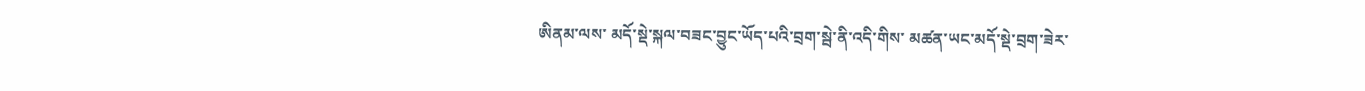ཨིནམ་ལས་ མདོ་སྡེ་སྐལ་བཟང་བྱུང་ཡོད་པའི་བྲག་སྦེ་ནི་འདི་གིས་ མཚན་ཡང་མདོ་སྡེ་བྲག་ཟེར་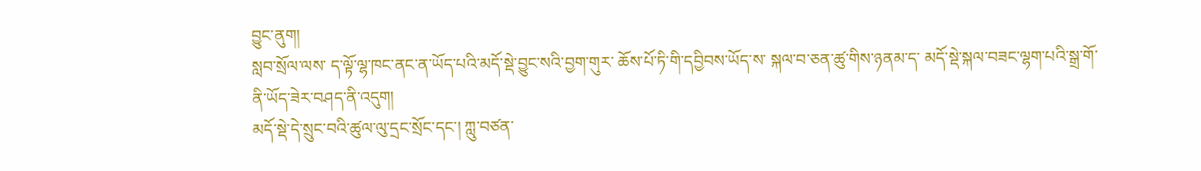བྱུང་ནུག།
སླབ་སྲོལ་ལས་ ད་ལྟོ་ལྷ་ཁང་ནང་ན་ཡོད་པའི་མདོ་སྡེ་བྱུང་སའི་བྱག་གུར་ ཆོས་པོ་ཏི་གི་དབྱིབས་ཡོད་ས་ སྐལ་བ་ཅན་ཚུ་གིས་ཉནམ་ད་ མདོ་སྡེ་སྐལ་བཟང་ལྷག་པའི་སྒྲ་གོ་ནི་ཡོད་ཟེར་བཤད་ནི་འདུག།
མདོ་སྡེ་དེ་སྲུང་བའི་ཚུལ་ལུ་དྲང་སྲོང་དང་། ཀླུ་བཙན་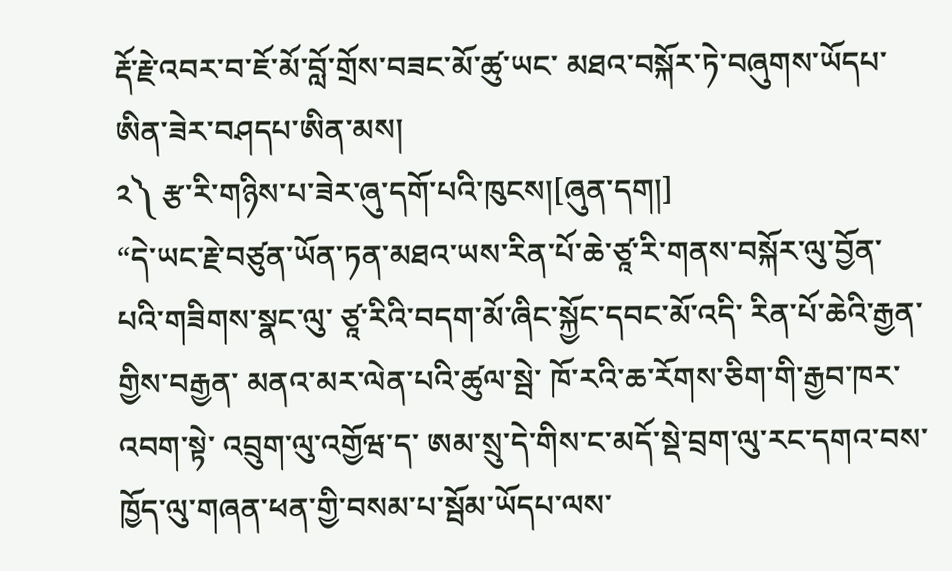རྡོ་རྗེ་འབར་བ་ཇོ་མོ་བློ་གྲོས་བཟང་མོ་ཚུ་ཡང་ མཐའ་བསྐོར་ཏེ་བཞུགས་ཡོདཔ་ཨིན་ཟེར་བཤདཔ་ཨིན་མས།
༢༽ རྩ་རི་གཉིས་པ་ཟེར་ཞུ་དགོ་པའི་ཁུངས།[ཞུན་དག།]
“དེ་ཡང་རྗེ་བཙུན་ཡོན་ཏན་མཐའ་ཡས་རིན་པོ་ཆེ་ཙཱ་རི་གནས་བསྐོར་ལུ་བྱོན་པའི་གཟིགས་སྣང་ལུ་ ཙཱ་རིའི་བདག་མོ་ཞིང་སྐྱོང་དབང་མོ་འདི་ རིན་པོ་ཆེའི་རྒྱན་གྱིས་བརྒྱན་ མནའ་མར་ལེན་པའི་ཚུལ་སྦེ་ ཁོ་རའི་ཆ་རོགས་ཅིག་གི་རྒྱབ་ཁར་འབག་སྟེ་ འབྲུག་ལུ་འགྱོཝ་ད་ ཨམ་སྲུ་དེ་གིས་ང་མདོ་སྡེ་བྲག་ལུ་རང་དགའ་བས་ ཁྱོད་ལུ་གཞན་ཕན་གྱི་བསམ་པ་སྦོམ་ཡོདཔ་ལས་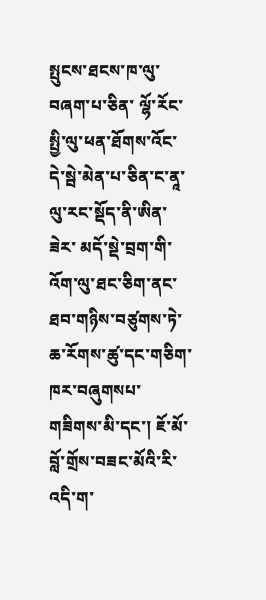སྤུངས་ཐངས་ཁ་ལུ་བཞག་པ་ཅིན་ ལྷོ་རོང་སྤྱི་ལུ་ཕན་ཐོགས་འོང་ དེ་སྦེ་མེན་པ་ཅིན་ང་ནཱ་ལུ་རང་སྡོད་ནི་ཨིན་ཟེར་ མདོ་སྡེ་བྲག་གི་འོག་ལུ་ཐང་ཅིག་ནང་ ཐབ་གཉིས་བཙུགས་ཏེ་ཆ་རོགས་ཚུ་དང་གཅིག་ཁར་བཞུགསཔ་གཟིགས་མི་དང་། ཇོ་མོ་བློ་གྲོས་བཟང་མོའི་རི་འདི་ག་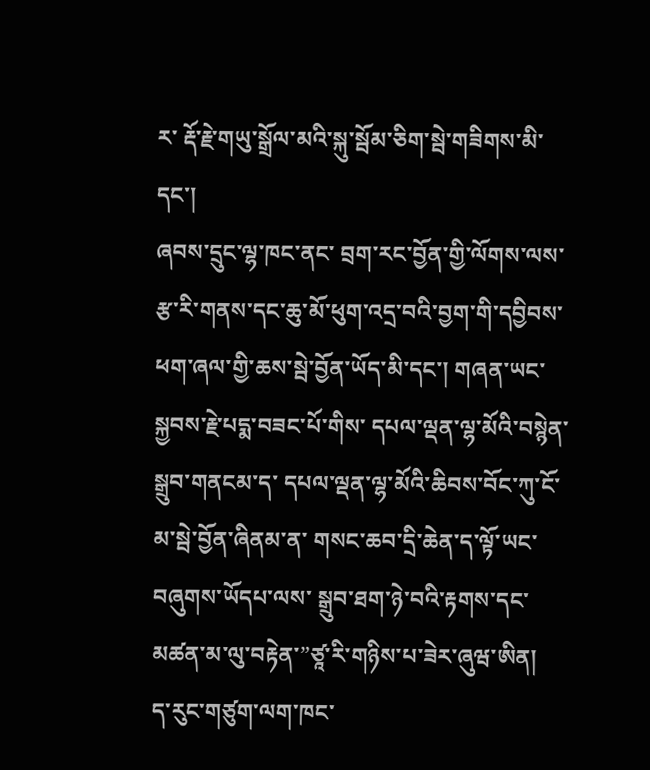ར་ རྡོ་རྗེ་གཡུ་སྒྲོལ་མའི་སྐུ་སྦོམ་ཅིག་སྦེ་གཟིགས་མི་དང་།
ཞབས་དྲུང་ལྷ་ཁང་ནང་ བྲག་རང་བྱོན་གྱི་ལོགས་ལས་ རྩ་རི་གནས་དང་ཆུ་མོ་ཕུག་འདྲ་བའི་བྱག་གི་དབྱིབས་ཕག་ཞལ་གྱི་ཆས་སྦེ་བྱོན་ཡོད་མི་དང་། གཞན་ཡང་སྐྱབས་རྗེ་པདྨ་བཟང་པོ་གིས་ དཔལ་ལྡན་ལྷ་མོའི་བསྙེན་སྒྲུབ་གནངམ་ད་ དཔལ་ལྡན་ལྷ་མོའི་ཆིབས་བོང་ཀུ་ངོ་མ་སྦེ་བྱོན་ཞིནམ་ན་ གསང་ཆབ་དྲི་ཆེན་ད་ལྟོ་ཡང་བཞུགས་ཡོདཔ་ལས་ སྒྲུབ་ཐག་ཉེ་བའི་རྟགས་དང་མཚན་མ་ལུ་བརྟེན་”ཙཱ་རི་གཉིས་པ་ཟེར་ཞུཝ་ཨིན།
ད་རུང་གཙུག་ལག་ཁང་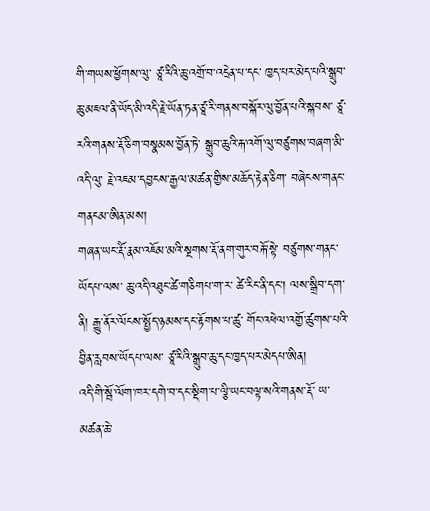གི་གཡས་ཕྱོགས་ལུ་ ཙཱ་རིའི་ཆུ་འགྲོ་བ་འདྲེན་པ་དང་ ཁྱད་པར་མེད་པའི་སྒྲུབ་ཆུ་མཇལ་ནི་ཡོད་མི་འདི་རྗེ་ཡོན་ཏན་ཙཱ་རི་གནས་བསྐོར་ལུ་བྱོན་པའི་སྐབས་ ཙཱ་རའི་གནས་རྡོ་ཅིག་བསྣམས་བྱོན་ཏེ་ སྒྲུབ་ཆུའི་རྐ་འགོ་ལུ་བཙུགས་བཞག་མི་འདི་ལུ་ རྗེ་འཇམ་དབྱངས་རྒྱལ་མཚན་གྱིས་མཆོད་རྟེན་ཅིག་ བཞེངས་གནང་གནངམ་ཨིན་མས།
གཞན་ཡང་རྡོེ་རྣམ་འཇོམ་མའི་སྔགས་རྡོ་ནག་གུར་བརྐོ་སྟེ་ བཙུགས་གནང་ཡོདཔ་ལས་ ཆུ་འདི་འཐུང་ཚེ་གཅིགཔ་ག་ར་ ཚེ་རིང་ནི་དང་། ལས་སྒྲིབ་དག་ནི། རྒྱུ་ནོར་ལོངས་སྤྱོད་ཉམས་དང་རྟོགས་པ་ཚུ་ གོང་འཕེལ་འགྱོ་ཚུགས་པའི་བྱིན་རླབས་ཡོདཔ་ལས་ ཙཱ་རིའི་སྒྲུབ་ཆུ་དང་ཁྱད་པར་མེདཔ་ཨིན།
འདི་གི་སྦོ་ལོག་ཁར་དགེ་བ་དང་སྡིག་པ་ལྕི་ཡང་བལྟ་སའི་གནས་རྡོ་ ཡ་མཚན་ཆེ་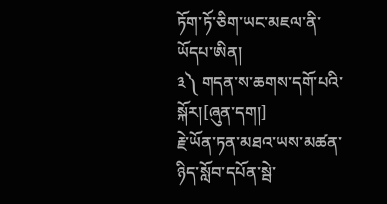ཏོག་ཏོ་ཅིག་ཡང་མཇལ་ནི་ཡོདཔ་ཨིན།
༣༽ གདན་ས་ཆགས་དགོ་པའི་སྐོར།[ཞུན་དག།]
རྗེ་ཡོན་ཏན་མཐའ་ཡས་མཚན་ཉིད་སློབ་དཔོན་སྦེ་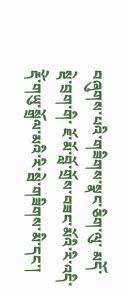བཞུགས་པའི་གཟིགས་སྣང་ཅིག་ལུ་ མདོ་སྡེ་བྲག་གི་ ཇོ་མོ་བློ་གྲོས་བཟང་མོའི་རི་འདི་ རྡོེ་གཡུ་སྒྲོལ་མའི་རི་སྦེ་གཟིགས་མི་དང་།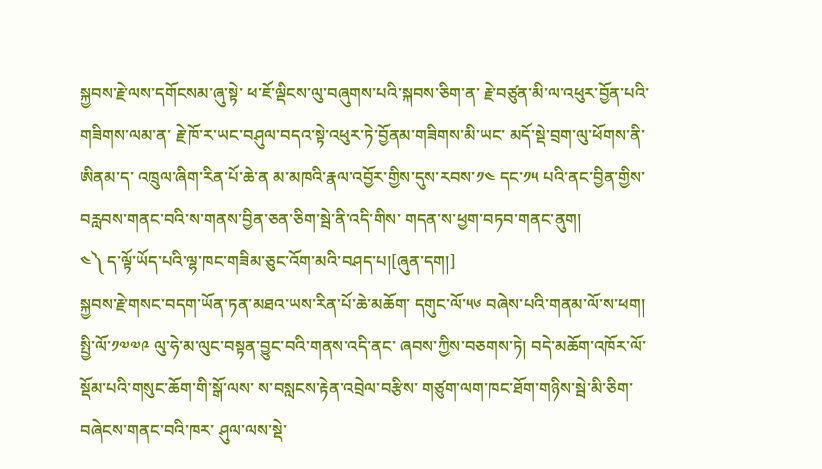སྐྱབས་རྗེ་ལས་དགོངསམ་ཞུ་སྟེ་ ཕ་ཇོ་ལྡིངས་ལུ་བཞུགས་པའི་སྐབས་ཅིག་ན་ རྗེ་བཙུན་མི་ལ་འཕུར་བྱོན་པའི་གཟིགས་ལམ་ན་ རྗེ་ཁོ་ར་ཡང་བཤུལ་བདའ་སྟེ་འཕུར་ཏེ་བྱོནམ་གཟིགས་མི་ཡང་ མདོ་སྡེ་བྲག་ལུ་ཕོགས་ནི་ཨིནམ་ད་ འཁྲུལ་ཞིག་རིན་པོ་ཆེ་ན མ་མཁའི་རྣལ་འབྱོར་གྱིས་དུས་རབས་༡༤ དང་༡༥ པའི་ནང་བྱིན་གྱིས་བརླབས་གནང་བའི་ས་གནས་བྱིན་ཅན་ཅིག་སྦེ་ནི་འདི་གིས་ གདན་ས་ཕྱག་བཏབ་གནང་ནུག།
༤༽ ད་ལྟོ་ཡོད་པའི་ལྷ་ཁང་གཟིམ་ཅུང་འོག་མའི་བཤད་པ།[ཞུན་དག།]
སྐྱབས་རྗེ་གསང་བདག་ཡོན་ཏན་མཐའ་ཡས་རིན་པོ་ཆེ་མཆོག་ དགུང་ལོ་༥༦ བཞེས་པའི་གནམ་ལོ་ས་ཕག། སྤྱི་ལོ་༡༧༧༩ ལུ་ཧེ་མ་ལུང་བསྟན་བྱུང་བའི་གནས་འདི་ནང་ ཞབས་ཀྱིས་བཅགས་ཏེ། བདེ་མཆོག་འཁོར་ལོ་སྡོམ་པའི་གསུང་ཆོག་གི་སྒོ་ལས་ ས་བསླངས་རྟེན་འབྲེལ་བརྩིས་ གཙུག་ལག་ཁང་ཐོག་གཉིས་སྦེ་མི་ཅིག་བཞེངས་གནང་བའི་ཁར་ ཤུལ་ལས་སྡེ་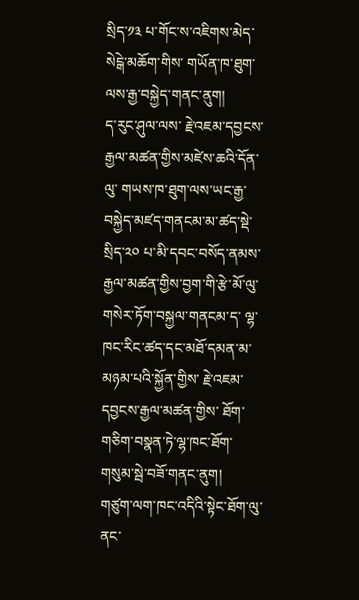སྲིད་༡༣ པ་གོང་ས་འཇིགས་མེད་སེངྒེ་མཆོག་གིས་ གཡོན་ཁ་ཐུག་ལས་རྒྱ་བསྐྱེད་གནང་ནུག།
ད་རུང་ཤུལ་ལས་ རྗེ་འཇམ་དབྱངས་རྒྱལ་མཚན་གྱིས་མཛེས་ཆའི་དོན་ལུ་ གཡས་ཁ་ཐུག་ལས་ཡང་རྒྱ་བསྐྱེད་མཛད་གནངམ་མ་ཚད་སྡེ་སྲིད་༢༠ པ་མི་དབང་བསོད་ནམས་རྒྱལ་མཚན་གྱིས་བྱག་གི་རྩེ་མོ་ལུ་ གསེར་ཏོག་བསྐྱལ་གནངམ་ད་ ལྷ་ཁང་རིང་ཚད་དང་མཐོ་དམན་མ་མཉམ་པའི་སྐྱོན་གྱིས་ རྗེ་འཇམ་དབྱངས་རྒྱལ་མཚན་གྱིས་ ཐོག་གཅིག་བསྣན་ཏེ་ལྷ་ཁང་ཐོག་གསུམ་སྦེ་བཟོ་གནང་ནུག།
གཙུག་ལག་ཁང་འདིའི་སྟེང་ཐོག་ལུ་ ནང་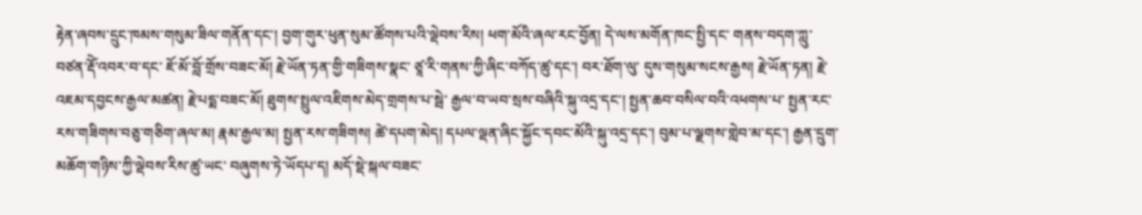རྟེན་ཞབས་དྲུང་ཁམས་གསུམ་ཟིལ་གནོན་དང་། བྱག་གུར་ཕུན་སུམ་ཚོགས་པའི་ལྡེབས་རིས། ཕག་མོའི་ཞལ་རང་བྱོན། དེ་ལས་མགོན་ཁང་སྤྱི་དང་ གནས་བདག་ཀླུ་བཙན་རྡོེ་འབར་བ་དང་ ཇོ་མོ་བློ་གྲོས་བཟང་མོ། རྗེ་ཡོན་ཏན་གྱི་གཟིགས་སྣང་ ཙཱ་རི་གནས་ཀྱི་ཞིང་བཀོད་ཚུ་དང་། བར་ཐོག་ལུ་ དུས་གསུམ་སངས་རྒྱས། རྗེ་ཡོན་ཏན། རྗེ་འཇམ་དབྱངས་རྒྱལ་མཚན། རྗེ་པདྨ་བཟང་མོ། ཐུགས་སྤྲུལ་འཇིགས་མེད་གྲགས་པ་སྦེ་ རྒྱལ་བ་ཡབ་སྲས་བཞིའི་སྐུ་འདྲ་དང་། སྤྱན་ཆབ་བསིལ་བའི་འཕགས་པ་ སྤྱན་རང་རས་གཟིགས་བཅུ་གཅིག་ཞལ་མ། རྣམ་རྒྱལ་མ། སྤྱན་རས་གཟིགས། ཚེ་དཔག་མེད། དཔལ་ལྡན་ཞིང་སྐྱོང་དབང་མོའི་སྐུ་འདྲ་དང་། བུམ་པ་ལྗགས་གླེབ་མ་དང་། རྒྱན་དྲུག་མཆོག་གཉིས་ཀྱི་ལྡེབས་རིས་ཚུ་ཡང་ བཞུགས་ཏེ་ཡོདཔ་ད། མདོ་སྡེ་སྐལ་བཟང་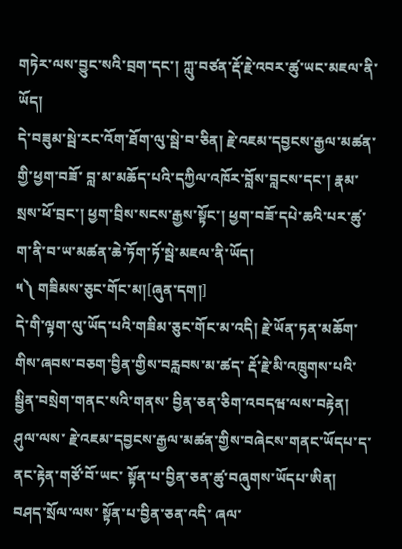གཏེར་ལས་བྱུང་སའི་བྲག་དང་། ཀླུ་བཙན་རྡོ་རྗེ་འབར་ཚུ་ཡང་མཇལ་ནི་ཡོད།
དེ་བཟུམ་སྦེ་རང་འོག་ཐོག་ལུ་སྦེ་བ་ཅིན། རྗེ་འཇམ་དབྱངས་རྒྱལ་མཚན་གྱི་ཕྱག་བཟོ་ བླ་མ་མཆོད་པའི་དཀྱིལ་འཁོར་བློས་བླངས་དང་། རྣམ་སྲས་ཕོ་བྲང་། ཕྱག་བྲིས་སངས་རྒྱས་སྟོང་། ཕྱག་བཟོ་དཔེ་ཆའི་པར་ཚུ་ག་ནི་བ་ཡ་མཚན་ཆེ་ཏོག་ཏོ་སྦེ་མཇལ་ནི་ཡོད།
༥༽ གཟིམས་ཅུང་གོང་མ།[ཞུན་དག།]
དེ་གི་ལྟག་ལུ་ཡོད་པའི་གཟིམ་ཅུང་གོང་མ་འདི། རྗེ་ཡོན་ཏན་མཆོག་གིས་ཞབས་བཅག་བྱིན་གྱིས་བརླབས་མ་ཚད་ རྡོ་རྗེ་མི་འཁྲུགས་པའི་སྦྱིན་བསྲེག་གནང་སའི་གནས་ བྱིན་ཅན་ཅིག་འབདཝ་ལས་བརྟེན། ཤུལ་ལས་ རྗེ་འཇམ་དབྱངས་རྒྱལ་མཚན་གྱིས་བཞེངས་གནང་ཡོདཔ་ད་ ནང་རྟེན་གཙོ་བོ་ཡང་ སྟོན་པ་བྱིན་ཅན་ཚུ་བཞུགས་ཡོདཔ་ཨིན།
བཤད་སྲོལ་ལས་ སྟོན་པ་བྱིན་ཅན་འདི་ ཞལ་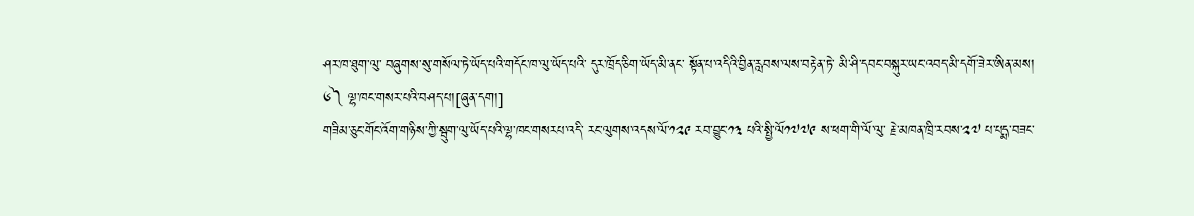ཤར་ཁ་ཐུག་ལུ་ བཞུགས་སུ་གསོལ་ཏེ་ཡོད་པའི་གདོང་ཁ་ལུ་ཡོད་པའི་ དུར་ཁྲོད་ཅིག་ཡོད་མི་ནང་ སྟོན་པ་འདིའི་བྱིན་རླབས་ལས་བརྟེན་ཏེ་ མི་ཤི་དབང་བསྐུར་ཡང་འབད་མི་དགོ་ཟེར་ཨིན་མས།
༦༽ ལྷ་ཁང་གསར་པའི་བཤད་པ།[ཞུན་དག།]
གཟིམ་ཅུང་གོང་འོག་གཉིས་ཀྱི་སྦུག་ལུ་ཡོད་པའི་ལྷ་ཁང་གསརཔ་འདི་ རང་ལུགས་འདས་ལོ་༡༢༩ རབ་བྱུང་༡༣ པའི་སྤྱི་ལོ༡༧༧༩ ས་ཕག་གི་ལོ་ལུ་ རྗེ་མཁན་ཁྲི་རབས་༢༧ པ་པདྨ་བཟང་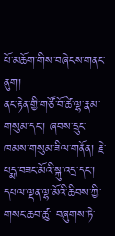པོ་མཆོག་གིས་བཞེངས་གནང་ནུག།
ནང་རྟེན་གྱི་གཙོ་བོ་ཚེ་ལྷ་རྣམ་གསུམ་དང་། ཞབས་དྲུང་ཁམས་གསུམ་ཟིལ་གནོན། རྗེ་པདྨ་བཟང་མོའི་སྐུ་འདྲ་དང་། དཔལ་ལྡན་ལྷ་མོའི་ཆིབས་ཀྱི་གསང་ཆབ་ཚུ་ བཞུགས་ཏེ་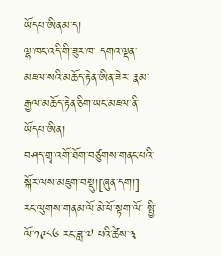ཡོདཔ་ཨིནམ་ད།
ལྷ་ཁང་འདི་གི་ཟུར་ཁ་ དགའ་ལྡན་མཇལ་སའི་མཆོད་རྟེན་ཨིན་ཟེར་ རྣམ་རྒྱལ་མཆོད་རྟེན་ཅིག་ཡང་མཇལ་ནི་ཡོདཔ་ཨིན།
བཤད་གྲྭ་འགོ་ཐོག་བཙུགས་གནང་པའི་སྐོར་ལས་མཇུག་བསྡུ།[ཞུན་དག།]
རང་ལུགས་གནམ་ལོ་མེ་ཕོ་སྟག་ལོ་ སྤྱི་ལོ་༡༩༨༦ རང་ཟླ་༧ པའི་ཚེས་༣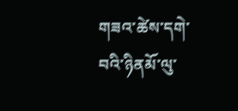གཟའ་ཚེས་དགེ་བའི་ཉིནམོ་ལུ་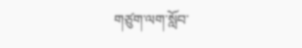གཙུག་ལག་སློབ་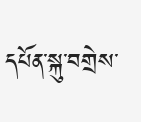དཔོན་སྐུ་བགྲེས་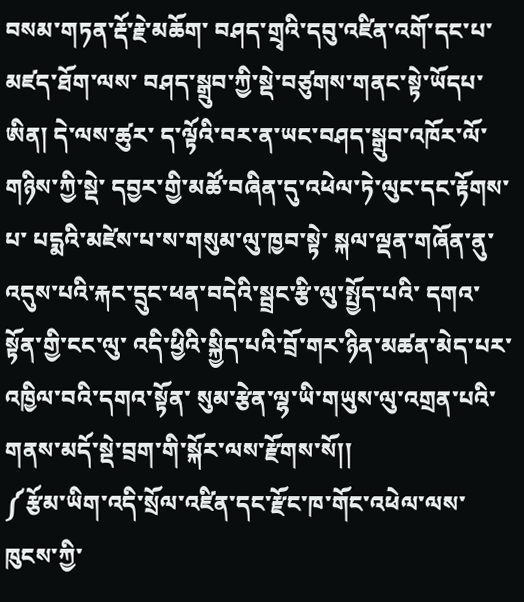བསམ་གཏན་རྡོ་རྗེ་མཆོག་ བཤད་གྲྭའི་དབུ་འཛིན་འགོ་དང་པ་མཛད་ཐོག་ལས་ བཤད་སྒྲུབ་ཀྱི་སྡེ་བཙུགས་གནང་སྟེ་ཡོདཔ་ཨིན། དེ་ལས་ཚུར་ ད་ལྟོའི་བར་ན་ཡང་བཤད་སྒྲུབ་འཁོར་ལོ་གཉིས་ཀྱི་སྡེ་ དབྱར་གྱི་མཚོ་བཞིན་དུ་འཕེལ་ཏེ་ལུང་དང་རྟོགས་པ་ པདྨའི་མཛེས་པ་ས་གསུམ་ལུ་ཁྱབ་སྟེ་ སྐལ་ལྡན་གཞོན་ནུ་འདུས་པའི་རྐང་དྲུང་ཕན་བདེའི་སྦྲང་རྩི་ལུ་སྤྱོད་པའི་ དགའ་སྟོན་གྱི་ངང་ལུ་ འདི་ཕྱིའི་སྐྱིད་པའི་བྲོ་གར་ཉིན་མཚན་མེད་པར་འཁྱིལ་བའི་དགའ་སྟོན་ སུམ་རྩེན་ལྷ་ཡི་གཡུས་ལུ་འགྲན་པའི་ གནས་མདོ་སྡེ་བྲག་གི་སྐོར་ལས་རྫོགས་སོ།།
༼རྩོམ་ཡིག་འདི་སྲོལ་འཛིན་དང་རྫོང་ཁ་གོང་འཕེལ་ལས་ཁུངས་ཀྱི་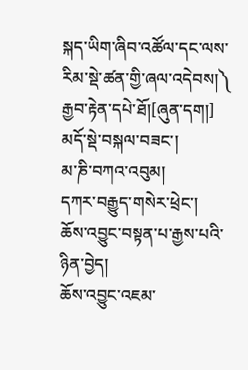སྐད་ཡིག་ཞིབ་འཚོལ་དང་ལས་རིམ་སྡེ་ཚན་གྱི་ཞལ་འདེབས།༽
རྒྱབ་རྟེན་དཔེ་ཐོ།[ཞུན་དག།]
མདོ་སྡེ་བསྐལ་བཟང་།
མ་ཎི་བཀའ་འབུམ།
དཀར་བརྒྱུད་གསེར་ཕྲེང་།
ཆོས་འབྱུང་བསྟན་པ་རྒྱས་པའི་ཉིན་བྱེད།
ཆོས་འབྱུང་འཇམ་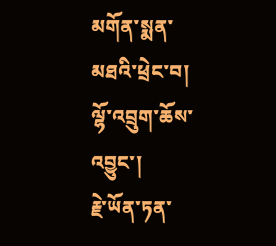མགོན་སྨན་མཐའི་ཕྲེང་བ།
ལྷོ་འབྲུག་ཆོས་འབྱུང་།
རྗེ་ཡོན་ཏན་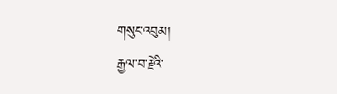གསུང་འབུམ།
རྒྱལ་བ་རྗེའི་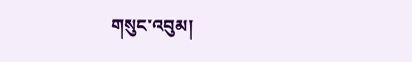གསུང་འབུམ།